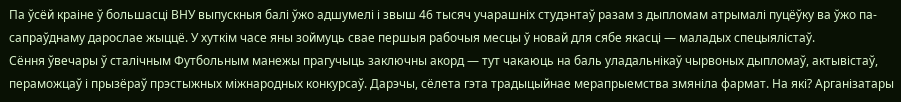Па ўсёй краіне ў большасці ВНУ выпускныя балі ўжо адшумелі і звыш 46 тысяч учарашніх студэнтаў разам з дыпломам атрымалі пуцёўку ва ўжо па-сапраўднаму дарослае жыццё. У хуткім часе яны зоймуць свае першыя рабочыя месцы ў новай для сябе якасці — маладых спецыялістаў.
Сёння ўвечары ў сталічным Футбольным манежы прагучыць заключны акорд — тут чакаюць на баль уладальнікаў чырвоных дыпломаў, актывістаў, пераможцаў і прызёраў прэстыжных міжнародных конкурсаў. Дарэчы, сёлета гэта традыцыйнае мерапрыемства змяніла фармат. На які? Арганізатары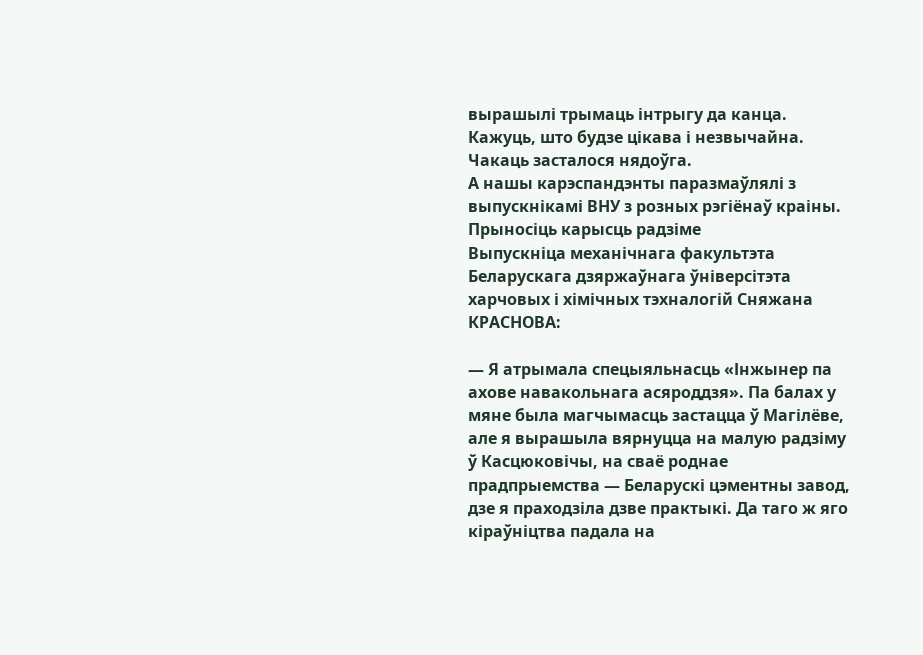вырашылі трымаць інтрыгу да канца. Кажуць, што будзе цікава і незвычайна. Чакаць засталося нядоўга.
А нашы карэспандэнты паразмаўлялі з выпускнікамі ВНУ з розных рэгіёнаў краіны.
Прыносіць карысць радзіме
Выпускніца механічнага факультэта Беларускага дзяржаўнага ўніверсітэта харчовых і хімічных тэхналогій Сняжана КРАСНОВА:

— Я атрымала спецыяльнасць «Інжынер па ахове навакольнага асяроддзя». Па балах у мяне была магчымасць застацца ў Магілёве, але я вырашыла вярнуцца на малую радзіму ў Касцюковічы, на сваё роднае прадпрыемства — Беларускі цэментны завод, дзе я праходзіла дзве практыкі. Да таго ж яго кіраўніцтва падала на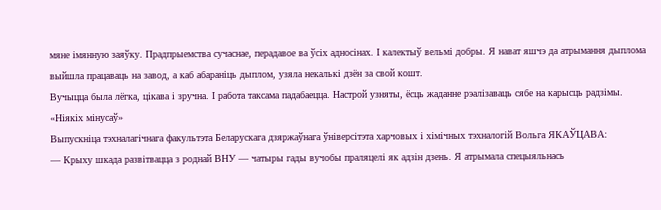мяне імянную заяўку. Прадпрыемства сучаснае, перадавое ва ўсіх адносінах. І калектыў вельмі добры. Я нават яшчэ да атрымання дыплома выйшла працаваць на завод, а каб абараніць дыплом, узяла некалькі дзён за свой кошт.
Вучыцца была лёгка, цікава і зручна. І работа таксама падабаецца. Настрой узняты, ёсць жаданне рэалізаваць сябе на карысць радзімы.
«Ніякіх мінусаў»
Выпускніца тэхналагічнага факультэта Беларускага дзяржаўнага ўніверсітэта харчовых і хімічных тэхналогій Вольга ЯКАЎЦАВА:
— Крыху шкада развітвацца з роднай ВНУ — чатыры гады вучобы праляцелі як адзін дзень. Я атрымала спецыяльнась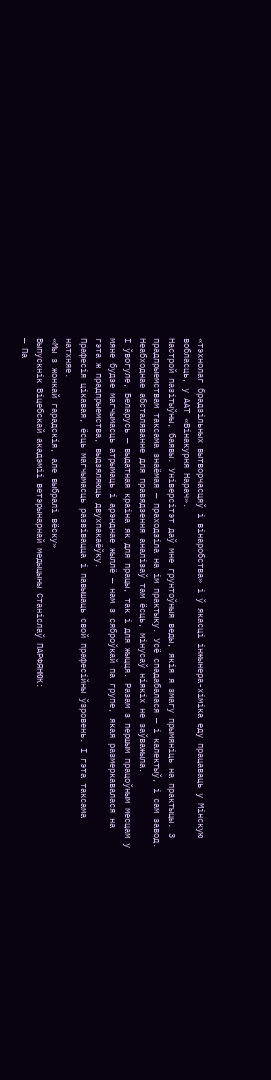«тэхнолаг брадзільных вытворчасцяў і вінаробства» і ў якасці інжынера-хіміка еду працаваць у Мінскую вобласць, у ААТ «Вінакурня Нарач».
Настрой пазітыўны, баявы. Універсітэт даў мне грунтоўныя веды, якія я змагу прымяніць на практыцы. З прадпрыемствам таксама знаёмая — праходзіла на ім практыку. Усё спадабалася — і калектыў, і сам завод. Неабходнае абсталяванне для правядзення аналізаў там ёсць, мінусаў ніякіх не заўважыла.
І ўвогуле, Беларусь — выдатная краіна як для працы, так і для жыцця. Разам з першым працоўным месцам у мяне будзе магчымасць атрымаць і арэнднае жыллё — нам з сяброўкай па групе, якая размеркавалася на гэта ж прадпрыемства, выдзяляюць двухпакаёўку.
Прафесія цікавая, ёсць магчымасць развівацца і павышаць свой прафесійны ўзровень. І гэта таксама натхняе.
«Мы з жонкай гарадскія, але выбралі вёску»
Выпускнік Віцебскай акадэміі ветэрынарнай медыцыны Станіслаў ПАРФЯНЮК:
— Па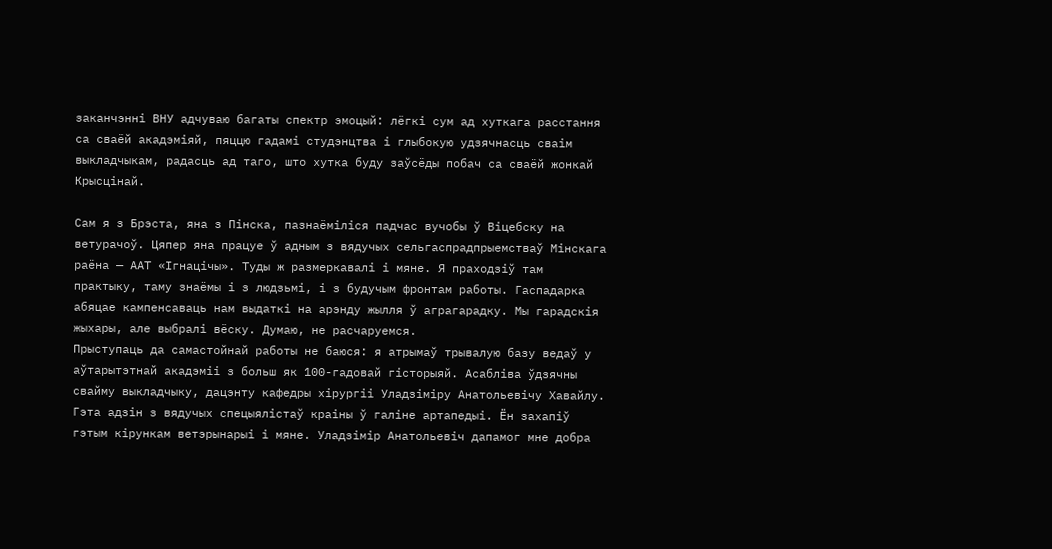заканчэнні ВНУ адчуваю багаты спектр эмоцый: лёгкі сум ад хуткага расстання са сваёй акадэміяй, пяццю гадамі студэнцтва і глыбокую удзячнасць сваім выкладчыкам, радасць ад таго, што хутка буду заўсёды побач са сваёй жонкай Крысцінай.

Сам я з Брэста, яна з Пінска, пазнаёміліся падчас вучобы ў Віцебску на ветурачоў. Цяпер яна працуе ў адным з вядучых сельгаспрадпрыемстваў Мінскага раёна — ААТ «Ігнацічы». Туды ж размеркавалі і мяне. Я праходзіў там практыку, таму знаёмы і з людзьмі, і з будучым фронтам работы. Гаспадарка абяцае кампенсаваць нам выдаткі на арэнду жылля ў аграгарадку. Мы гарадскія жыхары, але выбралі вёску. Думаю, не расчаруемся.
Прыступаць да самастойнай работы не баюся: я атрымаў трывалую базу ведаў у аўтарытэтнай акадэміі з больш як 100-гадовай гісторыяй. Асабліва ўдзячны свайму выкладчыку, дацэнту кафедры хірургіі Уладзіміру Анатольевічу Хавайлу. Гэта адзін з вядучых спецыялістаў краіны ў галіне артапедыі. Ён захапіў гэтым кірункам ветэрынарыі і мяне. Уладзімір Анатольевіч дапамог мне добра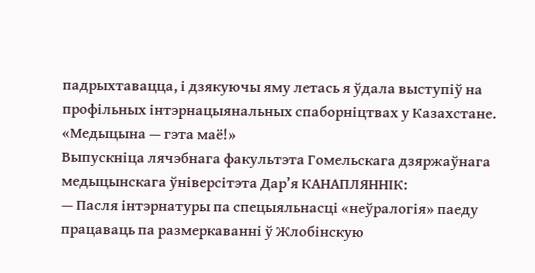падрыхтавацца, і дзякуючы яму летась я ўдала выступіў на профільных інтэрнацыянальных спаборніцтвах у Казахстане.
«Медыцына — гэта маё!»
Выпускніца лячэбнага факультэта Гомельскага дзяржаўнага медыцынскага ўніверсітэта Дар’я КАНАПЛЯННІК:
— Пасля інтэрнатуры па спецыяльнасці «неўралогія» паеду працаваць па размеркаванні ў Жлобінскую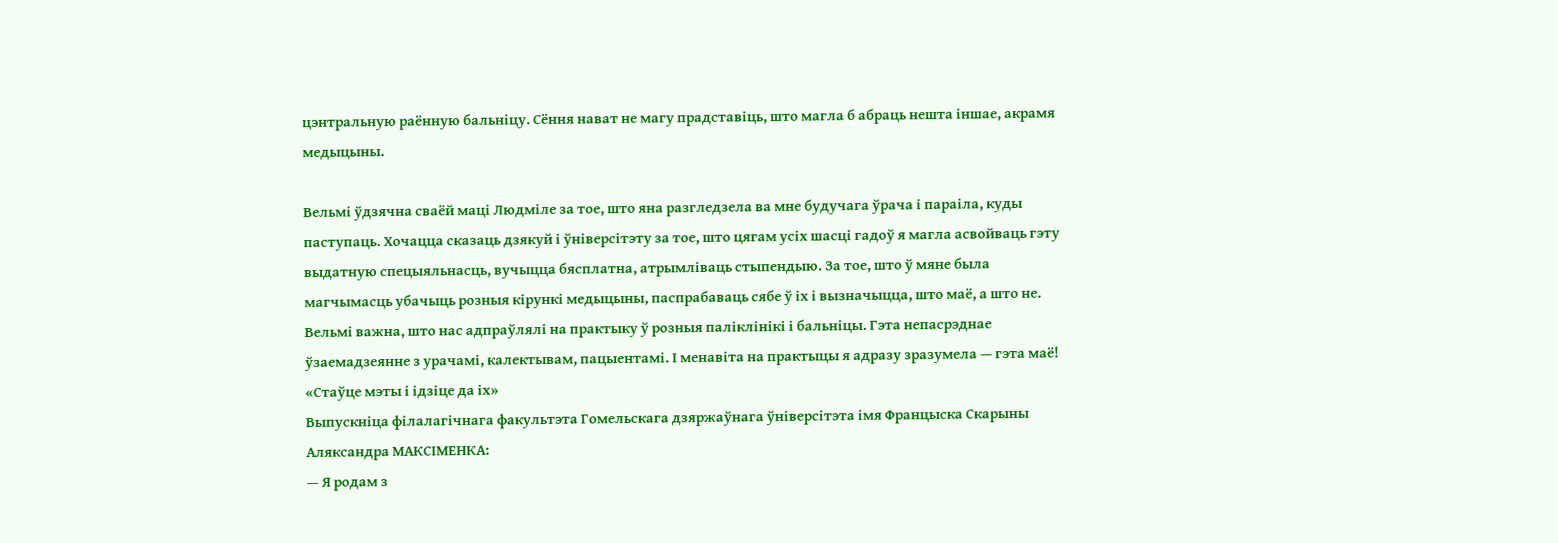цэнтральную раённую бальніцу. Сёння нават не магу прадставіць, што магла б абраць нешта іншае, акрамя медыцыны.

Вельмі ўдзячна сваёй маці Людміле за тое, што яна разгледзела ва мне будучага ўрача і параіла, куды паступаць. Хочацца сказаць дзякуй і ўніверсітэту за тое, што цягам усіх шасці гадоў я магла асвойваць гэту выдатную спецыяльнасць, вучыцца бясплатна, атрымліваць стыпендыю. За тое, што ў мяне была магчымасць убачыць розныя кірункі медыцыны, паспрабаваць сябе ў іх і вызначыцца, што маё, а што не. Вельмі важна, што нас адпраўлялі на практыку ў розныя паліклінікі і бальніцы. Гэта непасрэднае ўзаемадзеянне з урачамі, калектывам, пацыентамі. І менавіта на практыцы я адразу зразумела — гэта маё!
«Стаўце мэты і ідзіце да іх»
Выпускніца філалагічнага факультэта Гомельскага дзяржаўнага ўніверсітэта імя Францыска Скарыны Аляксандра МАКСІМЕНКА:
— Я родам з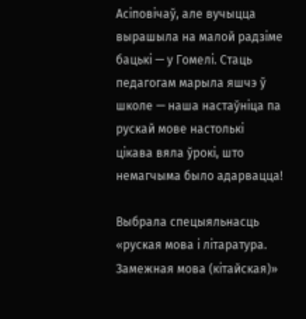Асіповічаў, але вучыцца вырашыла на малой радзіме бацькі — у Гомелі. Стаць педагогам марыла яшчэ ў школе — наша настаўніца па рускай мове настолькі цікава вяла ўрокі, што немагчыма было адарвацца!

Выбрала спецыяльнасць «руская мова і літаратура. Замежная мова (кітайская)»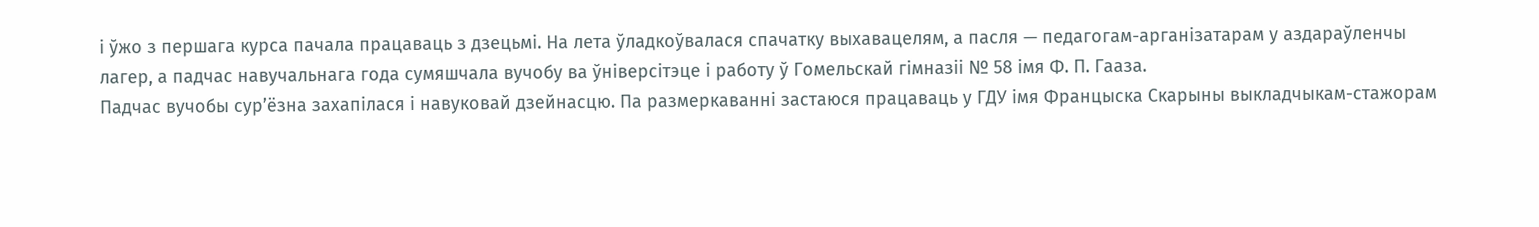і ўжо з першага курса пачала працаваць з дзецьмі. На лета ўладкоўвалася спачатку выхавацелям, а пасля — педагогам-арганізатарам у аздараўленчы лагер, а падчас навучальнага года сумяшчала вучобу ва ўніверсітэце і работу ў Гомельскай гімназіі № 58 імя Ф. П. Гааза.
Падчас вучобы сур’ёзна захапілася і навуковай дзейнасцю. Па размеркаванні застаюся працаваць у ГДУ імя Францыска Скарыны выкладчыкам-стажорам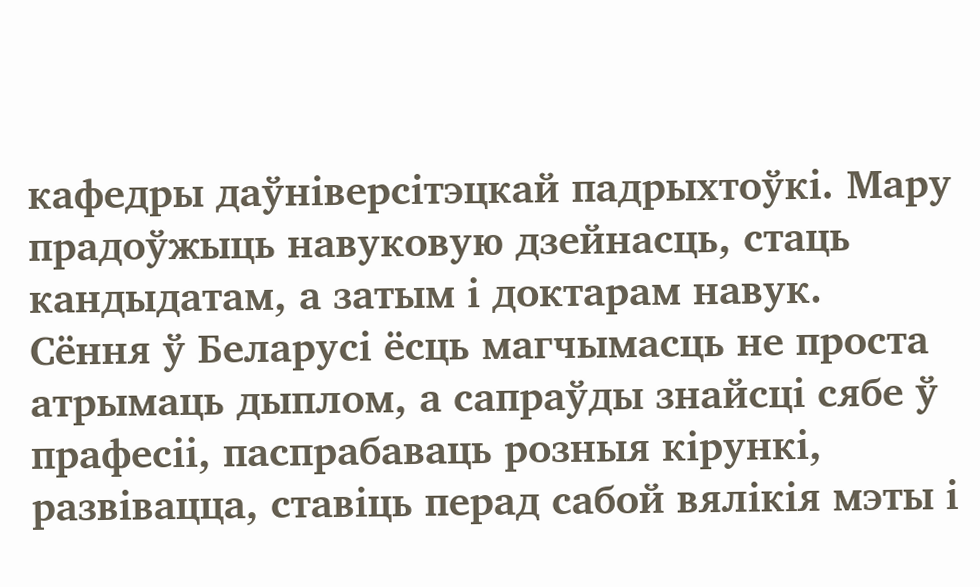кафедры даўніверсітэцкай падрыхтоўкі. Мару прадоўжыць навуковую дзейнасць, стаць кандыдатам, а затым і доктарам навук.
Сёння ў Беларусі ёсць магчымасць не проста атрымаць дыплом, а сапраўды знайсці сябе ў прафесіі, паспрабаваць розныя кірункі, развівацца, ставіць перад сабой вялікія мэты і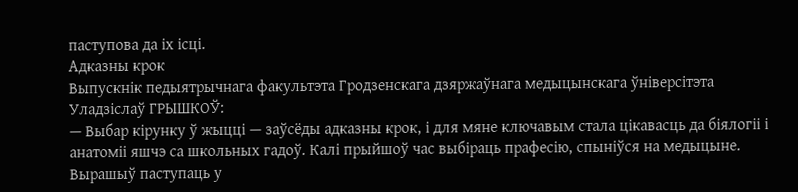паступова да іх ісці.
Адказны крок
Выпускнік педыятрычнага факультэта Гродзенскага дзяржаўнага медыцынскага ўніверсітэта Уладзіслаў ГРЫШКОЎ:
— Выбар кірунку ў жыцці — заўсёды адказны крок, і для мяне ключавым стала цікавасць да біялогіі і анатоміі яшчэ са школьных гадоў. Калі прыйшоў час выбіраць прафесію, спыніўся на медыцыне. Вырашыў паступаць у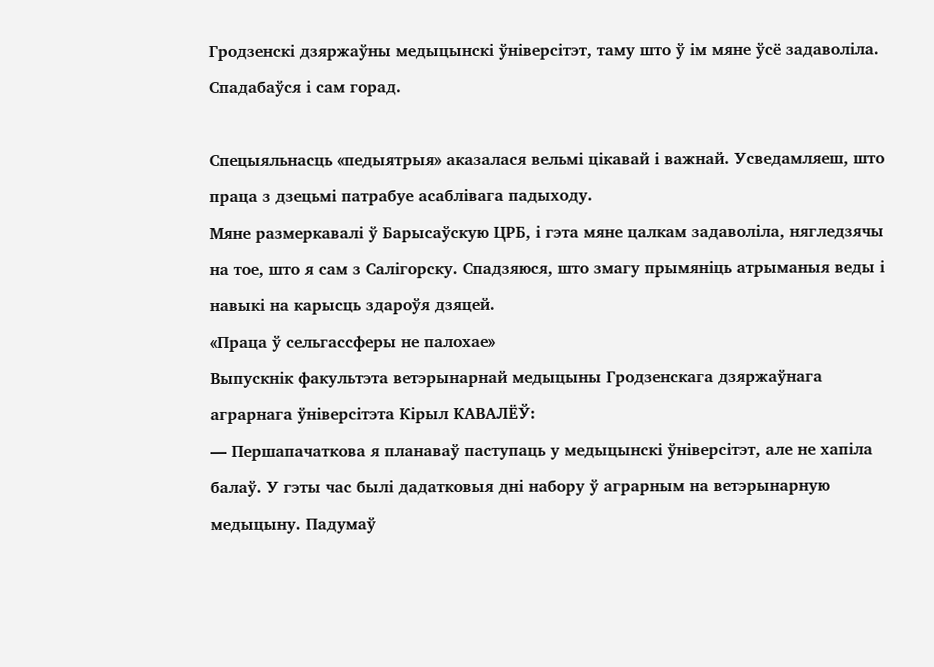Гродзенскі дзяржаўны медыцынскі ўніверсітэт, таму што ў ім мяне ўсё задаволіла. Спадабаўся і сам горад.

Спецыяльнасць «педыятрыя» аказалася вельмі цікавай і важнай. Усведамляеш, што праца з дзецьмі патрабуе асаблівага падыходу.
Мяне размеркавалі ў Барысаўскую ЦРБ, і гэта мяне цалкам задаволіла, нягледзячы на тое, што я сам з Салігорску. Спадзяюся, што змагу прымяніць атрыманыя веды і навыкі на карысць здароўя дзяцей.
«Праца ў сельгассферы не палохае»
Выпускнік факультэта ветэрынарнай медыцыны Гродзенскага дзяржаўнага аграрнага ўніверсітэта Кірыл КАВАЛЁЎ:
— Першапачаткова я планаваў паступаць у медыцынскі ўніверсітэт, але не хапіла балаў. У гэты час былі дадатковыя дні набору ў аграрным на ветэрынарную медыцыну. Падумаў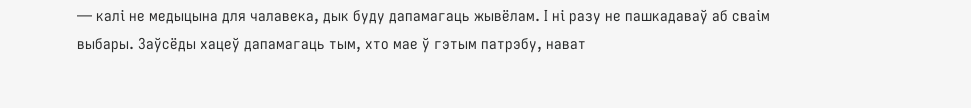— калі не медыцына для чалавека, дык буду дапамагаць жывёлам. І ні разу не пашкадаваў аб сваім выбары. Заўсёды хацеў дапамагаць тым, хто мае ў гэтым патрэбу, нават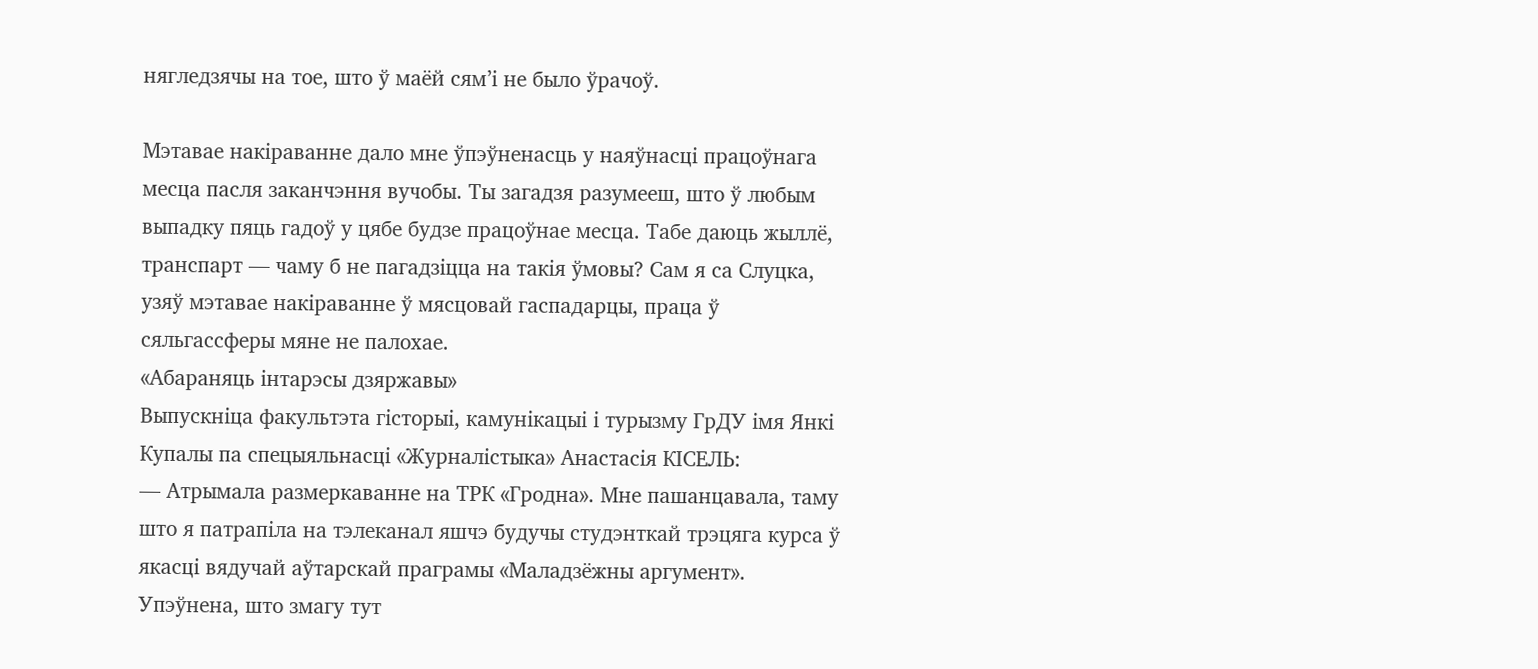нягледзячы на тое, што ў маёй сям’і не было ўрачоў.

Мэтавае накіраванне дало мне ўпэўненасць у наяўнасці працоўнага месца пасля заканчэння вучобы. Ты загадзя разумееш, што ў любым выпадку пяць гадоў у цябе будзе працоўнае месца. Табе даюць жыллё, транспарт — чаму б не пагадзіцца на такія ўмовы? Сам я са Слуцка, узяў мэтавае накіраванне ў мясцовай гаспадарцы, праца ў сяльгассферы мяне не палохае.
«Абараняць інтарэсы дзяржавы»
Выпускніца факультэта гісторыі, камунікацыі і турызму ГрДУ імя Янкі Купалы па спецыяльнасці «Журналістыка» Анастасія КІСЕЛЬ:
— Атрымала размеркаванне на ТРК «Гродна». Мне пашанцавала, таму што я патрапіла на тэлеканал яшчэ будучы студэнткай трэцяга курса ў якасці вядучай аўтарскай праграмы «Маладзёжны аргумент». Упэўнена, што змагу тут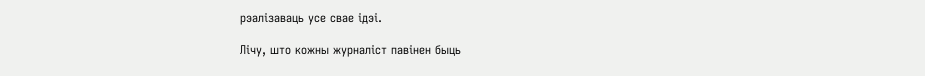рэалізаваць усе свае ідэі.

Лічу, што кожны журналіст павінен быць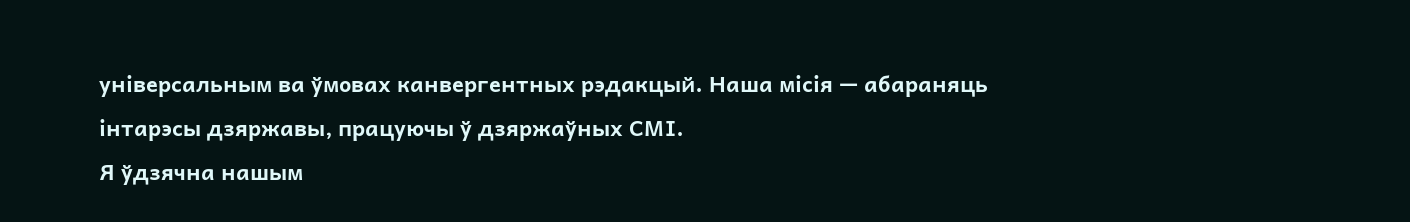універсальным ва ўмовах канвергентных рэдакцый. Наша місія — абараняць інтарэсы дзяржавы, працуючы ў дзяржаўных СМІ.
Я ўдзячна нашым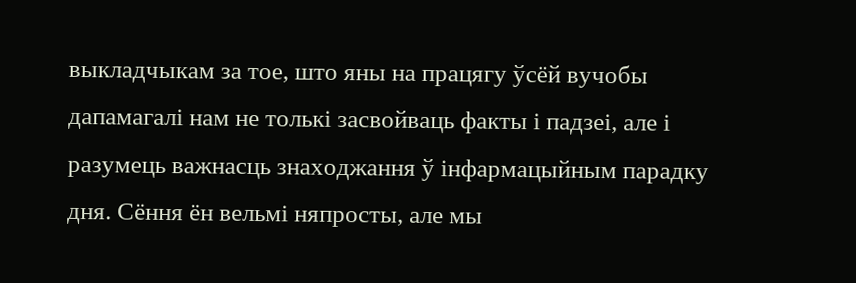выкладчыкам за тое, што яны на працягу ўсёй вучобы дапамагалі нам не толькі засвойваць факты і падзеі, але і разумець важнасць знаходжання ў інфармацыйным парадку дня. Сёння ён вельмі няпросты, але мы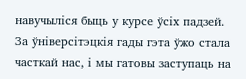навучыліся быць у курсе ўсіх падзей. За ўніверсітэцкія гады гэта ўжо стала часткай нас, і мы гатовы заступаць на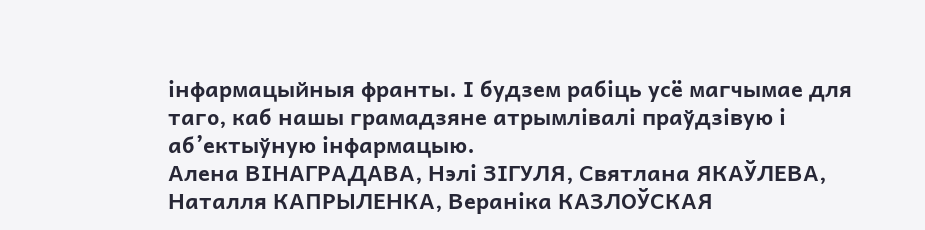інфармацыйныя франты. І будзем рабіць усё магчымае для таго, каб нашы грамадзяне атрымлівалі праўдзівую і аб’ектыўную інфармацыю.
Алена ВІНАГРАДАВА, Нэлі ЗІГУЛЯ, Святлана ЯКАЎЛЕВА, Наталля КАПРЫЛЕНКА, Вераніка КАЗЛОЎСКАЯ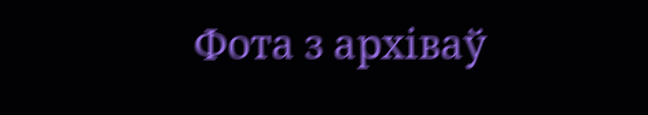Фота з архіваў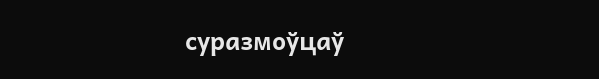суразмоўцаў